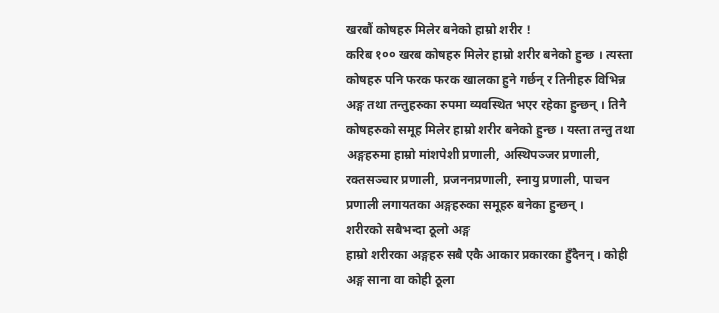खरबौं कोषहरु मिलेर बनेको हाम्रो शरीर !
करिब १०० खरब कोषहरु मिलेर हाम्रो शरीर बनेको हुन्छ । त्यस्ता कोषहरु पनि फरक फरक खालका हुने गर्छन् र तिनीहरु विभिन्न अङ्ग तथा तन्तुहरुका रुपमा व्यवस्थित भएर रहेका हुन्छन् । तिनै कोषहरुको समूह मिलेर हाम्रो शरीर बनेको हुन्छ । यस्ता तन्तु तथा अङ्गहरुमा हाम्रो मांशपेशी प्रणाली, अस्थिपञ्जर प्रणाली, रक्तसञ्चार प्रणाली, प्रजननप्रणाली, स्नायु प्रणाली, पाचन प्रणाली लगायतका अङ्गहरुका समूहरु बनेका हुन्छन् ।
शरीरको सबैभन्दा ठूलो अङ्ग
हाम्रो शरीरका अङ्गहरु सबै एकै आकार प्रकारका हुँदैनन् । कोही अङ्ग साना वा कोही ठूला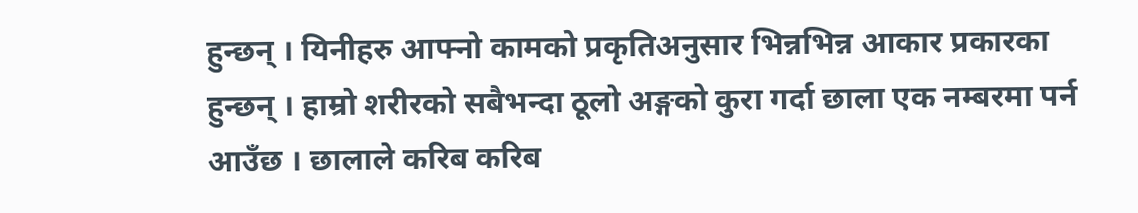हुन्छन् । यिनीहरु आफ्नो कामको प्रकृतिअनुसार भिन्नभिन्न आकार प्रकारका हुन्छन् । हाम्रो शरीरको सबैभन्दा ठूलो अङ्गको कुरा गर्दा छाला एक नम्बरमा पर्न आउँछ । छालाले करिब करिब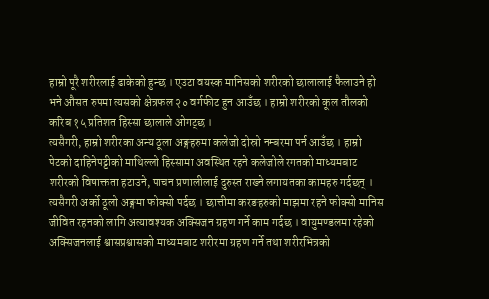हाम्रो पूरै शरीरलाई ढाकेको हुन्छ । एउटा वयस्क मानिसको शरीरको छालालाई फैलाउने हो भने औसत रुपमा त्यसको क्षेत्रफल २० वर्गफीट हुन आउँछ । हाम्रो शरीरको कूल तौलको करिब १५ प्रतिशत हिस्सा छालाले ओगट्छ ।
त्यसैगरी, हाम्रो शरीरका अन्य ठूला अङ्गहरुमा कलेजो दोस्रो नम्बरमा पर्न आउँछ । हाम्रो पेटको दाहिनेपट्टीको माथिल्लो हिस्सामा अवस्थित रहने कलेजोले रगतको माध्यमबाट शरीरको विषाक्तता हटाउने, पाचन प्रणालीलाई दुरुस्त राख्ने लगायतका कामहरु गर्दछन् ।
त्यसैगरी अर्को ठूलो अङ्गमा फोक्सो पर्दछ । छात्तीमा करङहरुको माझमा रहने फोक्सो मानिस जीवित रहनको लागि अत्यावश्यक अक्सिजन ग्रहण गर्ने काम गर्दछ । वायुमण्डलमा रहेको अक्सिजनलाई श्वासप्रश्वासको माध्यमबाट शरीरमा ग्रहण गर्ने तथा शरीरभित्रको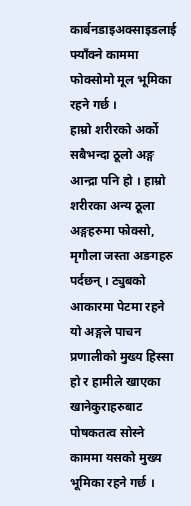कार्बनडाइअक्साइडलाई फ्याँक्ने काममा फोक्सोमो मूल भूमिका रहने गर्छ ।
हाम्रो शरीरको अर्को सबैभन्दा ठूलो अङ्ग आन्द्रा पनि हो । हाम्रो शरीरका अन्य ठूला अङ्गहरुमा फोक्सो, मृगौला जस्ता अङगहरु पर्दछन् । ट्युबको आकारमा पेटमा रहने यो अङ्गले पाचन प्रणालीको मुख्य हिस्सा हो र हामीले खाएका खानेकुराहरुबाट पोषकतत्व सोस्ने काममा यसको मुख्य भूमिका रहने गर्छ ।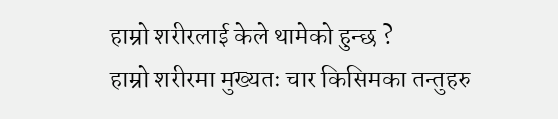हाम्रो शरीरलाई केले थामेको हुन्छ ?
हाम्रो शरीरमा मुख्यतः चार किसिमका तन्तुहरु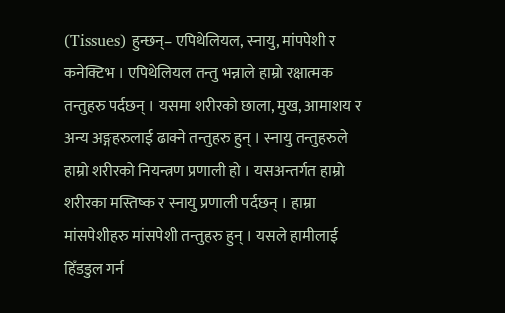(Tissues) हुन्छन्– एपिथेलियल, स्नायु, मांपपेशी र कनेक्टिभ । एपिथेलियल तन्तु भन्नाले हाम्रो रक्षात्मक तन्तुहरु पर्दछन् । यसमा शरीरको छाला, मुख, आमाशय र अन्य अङ्गहरुलाई ढाक्ने तन्तुहरु हुन् । स्नायु तन्तुहरुले हाम्रो शरीरको नियन्त्रण प्रणाली हो । यसअन्तर्गत हाम्रो शरीरका मस्तिष्क र स्नायु प्रणाली पर्दछन् । हाम्रा मांसपेशीहरु मांसपेशी तन्तुहरु हुन् । यसले हामीलाई हिँडडुल गर्न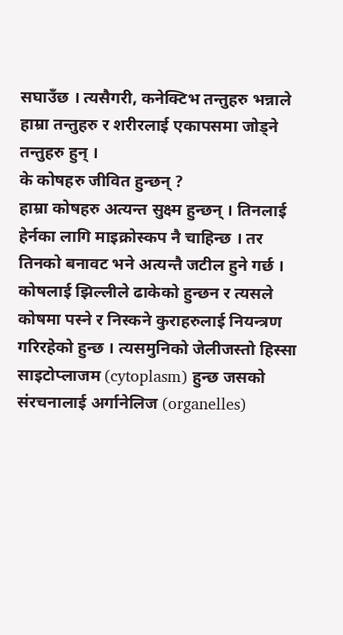सघाउँछ । त्यसैगरी, कनेक्टिभ तन्तुहरु भन्नाले हाम्रा तन्तुहरु र शरीरलाई एकापसमा जोड्ने तन्तुहरु हुन् ।
के कोषहरु जीवित हुन्छन् ?
हाम्रा कोषहरु अत्यन्त सुक्ष्म हुन्छन् । तिनलाई हेर्नका लागि माइक्रोस्कप नै चाहिन्छ । तर तिनको बनावट भने अत्यन्तै जटील हुने गर्छ । कोषलाई झिल्लीले ढाकेको हुन्छन र त्यसले कोषमा पस्ने र निस्कने कुराहरुलाई नियन्त्रण गरिरहेको हुन्छ । त्यसमुनिको जेलीजस्तो हिस्सा साइटोप्लाजम (cytoplasm) हुन्छ जसको संरचनालाई अर्गानेलिज (organelles)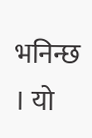भनिन्छ । यो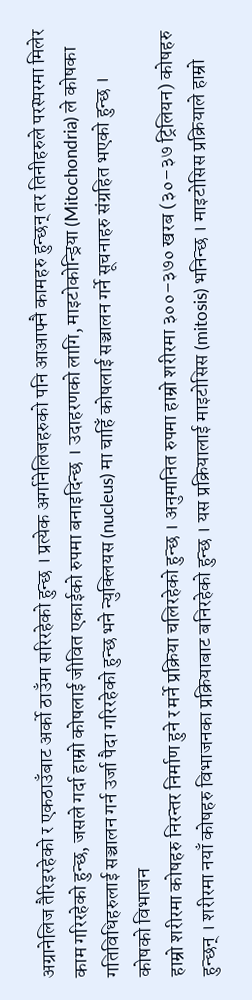अग्रानेलिज तैरिइरहेको र एकठाउँबाट अर्को ठाउँमा सरिरहेको हुन्छ । प्रत्येक अर्गानेलिजहरुको पनि आआफ्नै कामहरु हुन्छन् तर तिनीहरुले परस्परमा मिलेर काम गरिरहेको हुन्छ, जसले गर्दा हाम्रो कोषलाई जीवित एकाईको रुपमा बनाइदिन्छ । उदाहरणको लागि, माइटोकोन्ड्रिया (Mitochondria) ले कोषका गतिविधिहरुलाई सञ्चालन गर्न उर्जा पैदा गरिरहेको हुन्छ भने न्युक्लियस (nucleus) मा चाहिँ कोषलाई सञ्चालन गर्ने सूचनाहरु संग्रहित भएको हुन्छ ।
कोषको विभाजन
हाम्रो शरीरमा कोषहरु निरन्तर निर्माण हुने र मर्ने प्रक्रिया चलिरहेको हुन्छ । अनुमानित रुपमा हाम्रो शरीरमा ३००–३७० खरब (३०–३७ ट्रिलियन) कोषहरु हुन्छन् । शरीरमा नयाँ कोषहरु विभाजनका प्रक्रियाबाट बनिरहेको हुन्छ । यस प्रक्रियालाई माइटोसिस (mitosis) भनिन्छ । माइटोसिस प्रक्रियाले हाम्रो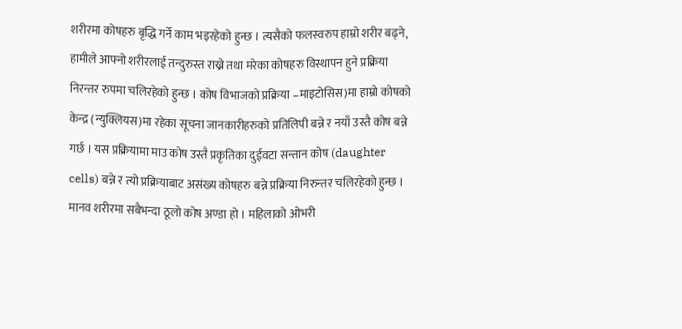शरीरमा कोषहरु बृद्धि गर्ने काम भइरहेको हुन्छ । त्यसैको फलस्वरुप हाम्रो शरीर बढ्ने, हामीले आफ्नो शरीरलाई तन्दुरुस्त राख्ने तथा मरेका कोषहरु विस्थापन हुने प्रक्रिया निरन्तर रुपमा चलिरहेको हुन्छ । कोष विभाजको प्रक्रिया –माइटोसिस)मा हाम्रो कोषको केन्द्र (न्युक्लियस)मा रहेका सूचना जानकारीहरुको प्रतिलिपी बन्ने र नयाँ उस्तै कोष बन्ने गर्छ । यस प्रक्रियामा माउ कोष उस्तै प्रकृतिका दुईवटा सन्तान कोष (daughter cells) बन्ने र त्यो प्रक्रियाबाट असंख्य कोषहरु बन्ने प्रक्रिया निरुन्तर चलिरहेको हुन्छ ।
मानव शरीरमा सबैभन्दा ठूलो कोष अण्डा हो । महिलाको ओभरी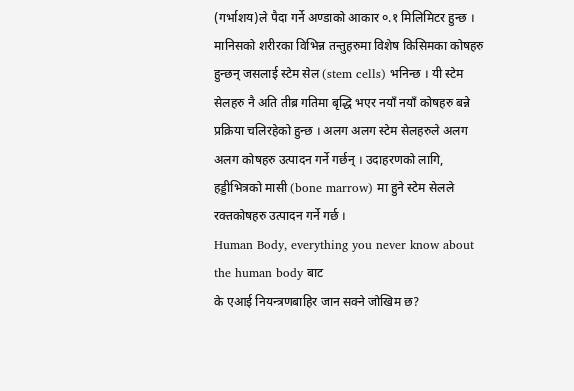(गर्भाशय)ले पैदा गर्ने अण्डाको आकार ०.१ मिलिमिटर हुन्छ ।
मानिसको शरीरका विभिन्न तन्तुहरुमा विशेष किसिमका कोषहरु हुन्छन् जसलाई स्टेम सेल (stem cells) भनिन्छ । यी स्टेम सेलहरु नै अति तीब्र गतिमा बृद्धि भएर नयाँ नयाँ कोषहरु बन्ने प्रक्रिया चलिरहेको हुन्छ । अलग अलग स्टेम सेलहरुले अलग अलग कोषहरु उत्पादन गर्ने गर्छन् । उदाहरणको लागि, हड्डीभित्रको मासी (bone marrow) मा हुने स्टेम सेलले रक्तकोषहरु उत्पादन गर्ने गर्छ ।
Human Body, everything you never know about the human body बाट
के एआई नियन्त्रणबाहिर जान सक्ने जोखिम छ?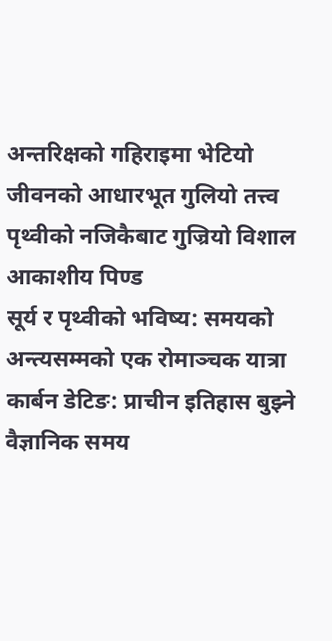अन्तरिक्षको गहिराइमा भेटियो जीवनको आधारभूत गुलियो तत्त्व
पृथ्वीको नजिकैबाट गुज्रियो विशाल आकाशीय पिण्ड
सूर्य र पृथ्वीको भविष्य: समयको अन्त्यसम्मको एक रोमाञ्चक यात्रा
कार्बन डेटिङ: प्राचीन इतिहास बुझ्ने वैज्ञानिक समय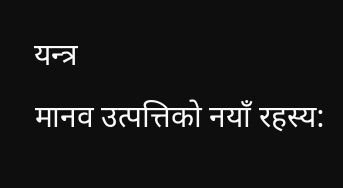यन्त्र
मानव उत्पत्तिको नयाँ रहस्य: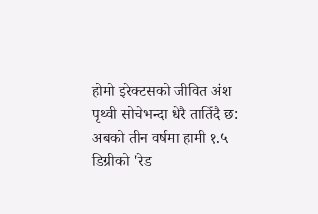होमो इरेक्टसको जीवित अंश
पृथ्वी सोचेभन्दा धेरै तातिँदै छ: अबको तीन वर्षमा हामी १.५ डिग्रीको 'रेड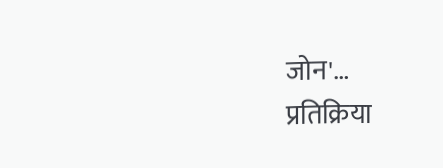जोन'…
प्रतिक्रिया